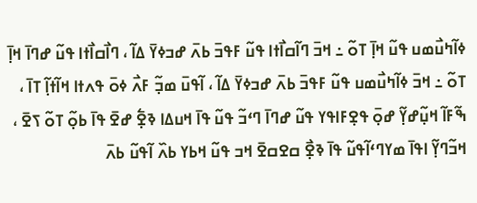ߦߊ߬ߤߎ߯ߘߎ ߟߎ߬ ߞߊ߲߫ ߠߋ߬ ߸ ߞߏ߫ ߣߊ߬ߛߊ߯ߙߊ ߟߎ߬ ߓߟߏ߫ ߕߍ߫ ߝߏߦߌ߫ ߡߊ߬ ، ߣߊ߯ߛߊ߯ߙߊ ߟߎ߬ ߝߣߊ߫ ߞߊ߲߫ ߠߋ߬ ߸ ߞߏ߫ ߦߊ߬ߤߎ߯ߘߎ ߟߎ߬ ߓߟߏ߫ ߕߍ߫ ߝߏߦߌ߫ ߡߊ߬ ، ߊ߬ߟߎ߫ ߘߏ߲߬ ߓߍ߯ ߦߋ߫ ߟߍߙߊ ߞߊ߬ߙߊ߲߬ ߠߊ߫ ، ߒ߬ߓߊ߬ ߞߎ߲߬ߝߌ߲߬ ߝߋ߲߫ ߟߐ߲ߓߊߟߌ ߟߎ߬ ߝߣߊ߫ ߣߵߏ߬ ߟߎ߬ ߟߊ߫ ߞߎߡߊ ߢߐ߲߱ ߝߐ߫ ߟߊ߫ ߕߋ߲߬ ߠߋ߬ ߖߐ߫ ، ߞߏ߬ߣߌ߲߬ ߊߟߊ߫ ߘߌߣߵߊ߬ߟߎ߬ ߟߊ߫ ߢߐ߲߯ ߛߐߛߐ߫ ߞߏ ߟߎ߬ ߞߕߌ ߕߍ߰ ߊ߬ߟߎ߬ ߕߍ߫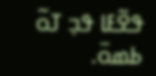ߟߐ߬ߓߊ ߟߏ߲ ߠߋ߬ ߕߘߋ߫.